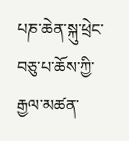པཎ་ཆེན་སྐུ་ཕྲེང་བཅུ་པ་ཆོས་ཀྱི་རྒྱལ་མཚན་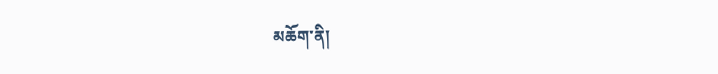མཆོག་ནི།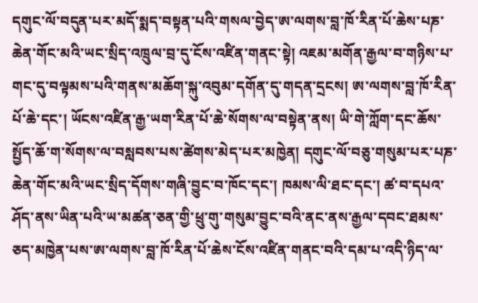དགུང་ལོ་བདུན་པར་མདོ་སྨད་བསྟན་པའི་གསལ་བྱེད་ཨ་ལགས་བླ་ཁོ་རིན་པོ་ཆེས་པཎ་ཆེན་གོང་མའི་ཡང་སྲིད་འཁྲུལ་བྲ་དུ་ངོས་འཛིན་གནང་སྟེ། འཇམ་མགོན་རྒྱལ་བ་གཉིས་པ་གང་དུ་བལྟམས་པའི་གནས་མཆོག་སྐུ་འབུམ་དགོན་དུ་གདན་དྲངས། ཨ་ལགས་བླ་ཁོ་རིན་པོ་ཆེ་དང་། ཡོངས་འཛིན་རྒྱ་ཡག་རིན་པོ་ཆེ་སོགས་ལ་བསྟེན་ནས། ཡི་གེ་ཀློག་དང་ཆོས་སྤྱོད་ཆོ་ག་སོགས་ལ་བསླབས་པས་ཚེགས་མེད་པར་མཁྱེན། དགུང་ལོ་བཅུ་གསུམ་པར་པཎ་ཆེན་གོང་མའི་ཡང་སྲིད་དོགས་གཞི་བྱུང་བ་ཁོང་དང་། ཁམས་ལི་ཐང་དང་། ཚ་བ་དཔའ་ཤོད་ནས་ཡིན་པའི་ཡ་མཚན་ཅན་གྱི་ཕྲུ་གུ་གསུམ་བྱུང་བའི་ནང་ནས་རྒྱལ་དབང་ཐམས་ཅད་མཁྱེན་པས་ཨ་ལགས་བླ་ཁོ་རིན་པོ་ཆེས་ངོས་འཛིན་གནང་བའི་དམ་པ་འདི་ཉིད་ལ་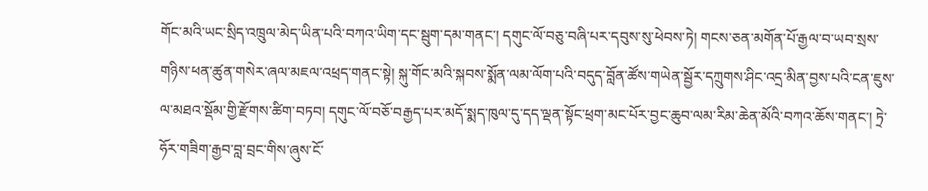གོང་མའི་ཡང་སྲིད་འཁྲུལ་མེད་ཡིན་པའི་བཀའ་ཡིག་དང་སྦུག་དམ་གནང་། དགུང་ལོ་བཅུ་བཞི་པར་དབུས་སུ་ཕེབས་ཏེ། གངས་ཅན་མགོན་པོ་རྒྱལ་བ་ཡབ་སྲས་གཉིས་ཕན་ཚུན་གསེར་ཞལ་མཇལ་འཕྲད་གནང་སྟེ། སྐུ་གོང་མའི་སྐབས་སྨོན་ལམ་ལོག་པའི་བདུད་བློན་ཚོས་གཡེན་སྦྱོར་དཀྲུགས་ཤིང་འདྲ་མིན་བྱས་པའི་ངན་ཇུས་ལ་མཐའ་སྡོམ་གྱི་རྫོགས་ཚིག་བཏབ། དགུང་ལོ་བཅོ་བརྒྱད་པར་མདོ་སྨད་ཁུལ་དུ་དད་ལྡན་སྟོང་ཕྲག་མང་པོར་བྱང་ཆུབ་ལམ་རིམ་ཆེན་མོའི་བཀའ་ཆོས་གནང་། ཏྲེ་ཧོར་གཟིག་རྒྱབ་བླ་བྲང་གིས་ཞུས་ངོ་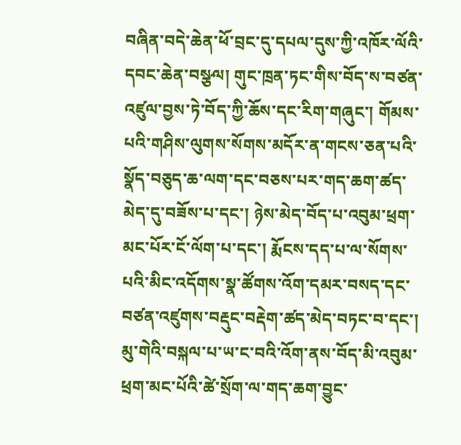བཞིན་བདེ་ཆེན་ཕོ་བྲང་དུ་དཔལ་དུས་ཀྱི་འཁོར་ལོའི་དབང་ཆེན་བསྩལ། གུང་ཁྲན་ཏང་གིས་བོད་ས་བཙན་འཛུལ་བྱས་ཏེ་བོད་ཀྱི་ཆོས་དང་རིག་གཞུང་། གོམས་པའི་གཤིས་ལུགས་སོགས་མདོར་ན་གངས་ཅན་པའི་སྣོད་བཅུད་ཆ་ལག་དང་བཅས་པར་གད་ཆག་ཚད་མེད་དུ་བཟོས་པ་དང་། ཉེས་མེད་བོད་པ་འབུམ་ཕྲག་མང་པོར་ངོ་ལོག་པ་དང་། རྨོངས་དད་པ་ལ་སོགས་པའི་མིང་འདོགས་སྣ་ཚོགས་འོག་དམར་བསད་དང་བཙན་འཛུགས་བརྡུང་བརྡེག་ཚད་མེད་བཏང་བ་དང་། མུ་གེའི་བསྐལ་པ་ཡ་ང་བའི་འོག་ནས་བོད་མི་འབུམ་ཕྲག་མང་པོའི་ཚེ་སྲོག་ལ་གད་ཆག་བྱུང་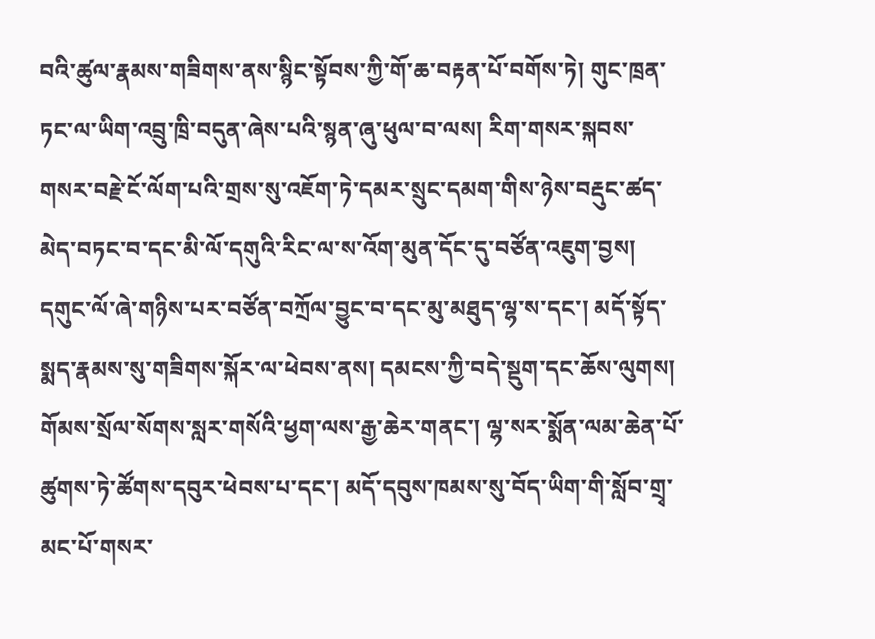བའི་ཚུལ་རྣམས་གཟིགས་ནས་སྙིང་སྟོབས་ཀྱི་གོ་ཆ་བརྟན་པོ་བགོས་ཏེ། གུང་ཁྲན་ཏང་ལ་ཡིག་འབྲུ་ཁྲི་བདུན་ཞེས་པའི་སྙན་ཞུ་ཕུལ་བ་ལས། རིག་གསར་སྐབས་གསར་བརྗེ་ངོ་ལོག་པའི་གྲས་སུ་འཇོག་ཏེ་དམར་སྲུང་དམག་གིས་ཉེས་བརྡུང་ཚད་མེད་བཏང་བ་དང་མི་ལོ་དགུའི་རིང་ལ་ས་འོག་མུན་དོང་དུ་བཙོན་འཇུག་བྱས། དགུང་ལོ་ཞེ་གཉིས་པར་བཙོན་བཀྲོལ་བྱུང་བ་དང་མུ་མཐུད་ལྷ་ས་དང་། མདོ་སྟོད་སྨད་རྣམས་སུ་གཟིགས་སྐོར་ལ་ཕེབས་ནས། དམངས་ཀྱི་བདེ་སྡུག་དང་ཆོས་ལུགས། གོམས་སྲོལ་སོགས་སླར་གསོའི་ཕྱག་ལས་རྒྱ་ཆེར་གནང་། ལྷ་སར་སྨོན་ལམ་ཆེན་པོ་ཚུགས་ཏེ་ཚོགས་དབུར་ཕེབས་པ་དང་། མདོ་དབུས་ཁམས་སུ་བོད་ཡིག་གི་སློབ་གྲྭ་མང་པོ་གསར་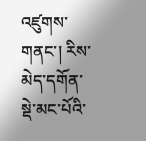འཛུགས་གནང་། རིས་མེད་དགོན་སྡེ་མང་པོའི་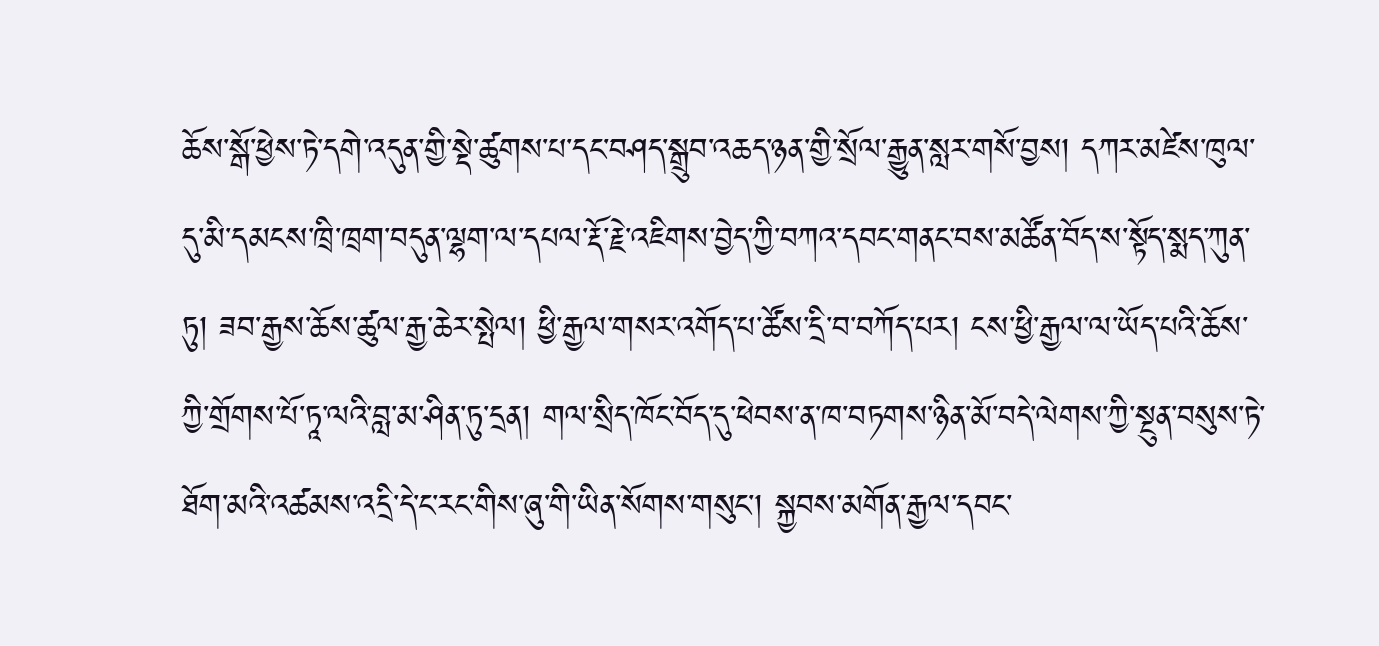ཆོས་སྒོ་ཕྱེས་ཏེ་དགེ་འདུན་གྱི་སྡེ་ཚུགས་པ་དང་བཤད་སྒྲུབ་འཆད་ཉན་གྱི་སྲོལ་རྒྱུན་སླར་གསོ་བྱས། དཀར་མཛེས་ཁུལ་དུ་མི་དམངས་ཁྲི་ཁྲག་བདུན་ལྷག་ལ་དཔལ་རྡོ་རྗེ་འཇིགས་བྱེད་ཀྱི་བཀའ་དབང་གནང་བས་མཚོན་བོད་ས་སྟོད་སྨད་ཀུན་ཏུ། ཟབ་རྒྱས་ཆོས་ཚུལ་རྒྱ་ཆེར་སྤེལ། ཕྱི་རྒྱལ་གསར་འགོད་པ་ཚོས་དྲི་བ་བཀོད་པར། ངས་ཕྱི་རྒྱལ་ལ་ཡོད་པའི་ཆོས་ཀྱི་གྲོགས་པོ་ཏཱ་ལའི་བླ་མ་ཤིན་ཏུ་དྲན། གལ་སྲིད་ཁོང་བོད་དུ་ཕེབས་ན་ཁ་བཏགས་ཉིན་མོ་བདེ་ལེགས་ཀྱི་སྔུན་བསུས་ཏེ་ཐོག་མའི་འཚམས་འདྲི་དེ་ང་རང་གིས་ཞུ་གི་ཡིན་སོགས་གསུང་། སྐྱབས་མགོན་རྒྱལ་དབང་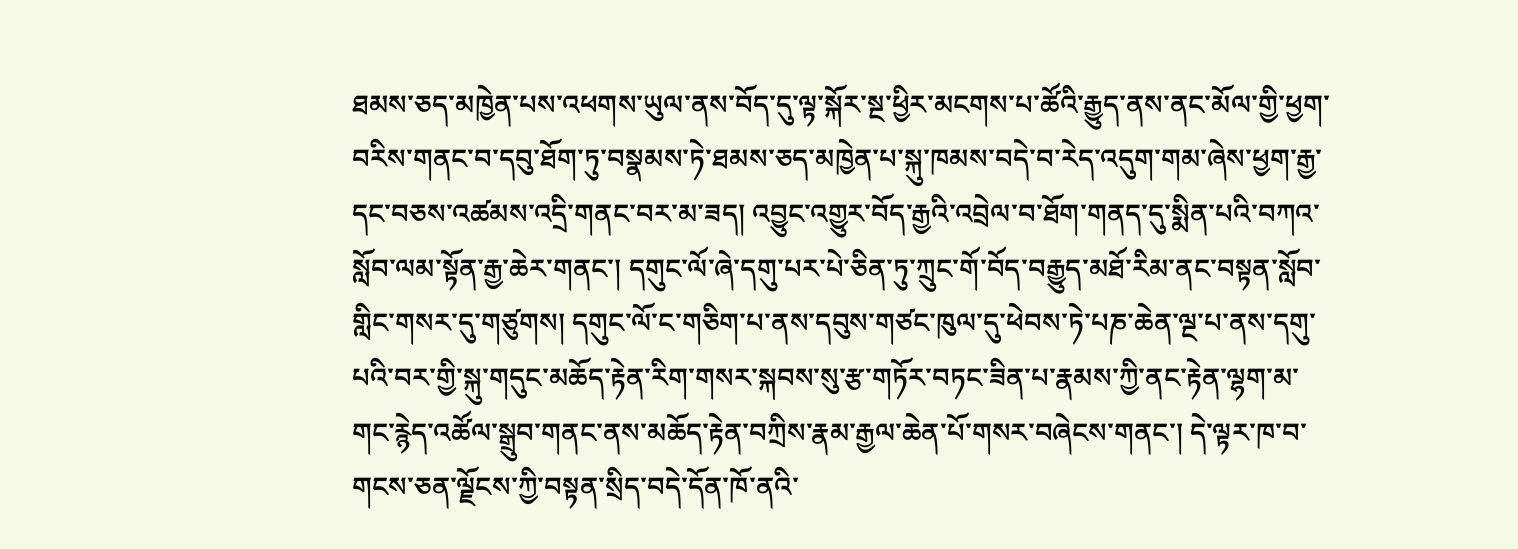ཐམས་ཅད་མཁྱེན་པས་འཕགས་ཡུལ་ནས་བོད་དུ་ལྟ་སྐོར་སྔ་ཕྱིར་མངགས་པ་ཚོའི་རྒྱུད་ནས་ནང་མོལ་གྱི་ཕྱག་བརིས་གནང་བ་དབུ་ཐོག་ཏུ་བསྣམས་ཏེ་ཐམས་ཅད་མཁྱེན་པ་སྐུ་ཁམས་བདེ་བ་རེད་འདུག་གམ་ཞེས་ཕྱག་རྒྱ་དང་བཅས་འཚམས་འདྲི་གནང་བར་མ་ཟད། འབྱུང་འགྱུར་བོད་རྒྱའི་འབྲེལ་བ་ཐོག་གནད་དུ་སྨིན་པའི་བཀའ་སློབ་ལམ་སྟོན་རྒྱ་ཆེར་གནང་། དགུང་ལོ་ཞེ་དགུ་པར་པེ་ཅིན་ཏུ་ཀྲུང་གོ་བོད་བརྒྱུད་མཐོ་རིམ་ནང་བསྟན་སློབ་གླིང་གསར་དུ་གཙུགས། དགུང་ལོ་ང་གཅིག་པ་ནས་དབུས་གཙང་ཁུལ་དུ་ཕེབས་ཏེ་པཎ་ཆེན་ལྔ་པ་ནས་དགུ་པའི་བར་གྱི་སྐུ་གདུང་མཆོད་རྟེན་རིག་གསར་སྐབས་སུ་རྩ་གཏོར་བཏང་ཟིན་པ་རྣམས་ཀྱི་ནང་རྟེན་ལྷག་མ་གང་རྙེད་འཚོལ་སྒྲུབ་གནང་ནས་མཆོད་རྟེན་བཀྲིས་རྣམ་རྒྱལ་ཆེན་པོ་གསར་བཞེངས་གནང་། དེ་ལྟར་ཁ་བ་གངས་ཅན་ལྗོངས་ཀྱི་བསྟན་སྲིད་བདེ་དོན་ཁོ་ནའི་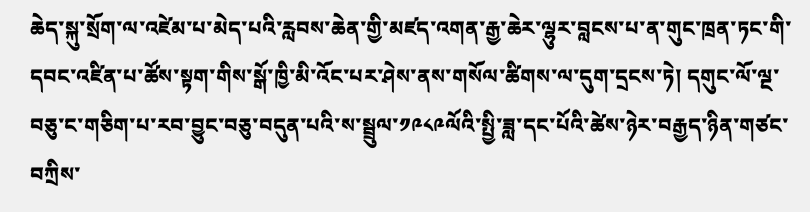ཆེད་སྐུ་སྲོག་ལ་འཛེམ་པ་མེད་པའི་རླབས་ཆེན་གྱི་མཛད་འགན་རྒྱ་ཆེར་ལྷུར་བླངས་པ་ན་གུང་ཁྲན་ཏང་གི་དབང་འཛིན་པ་ཚོས་སྟག་གིས་སྒོ་ཁྱི་མི་འོང་པར་ཤེས་ནས་གསོལ་ཚིགས་ལ་དུག་དྲངས་ཏེ། དགུང་ལོ་ལྔ་བཅུ་ང་གཅིག་པ་རབ་བྱུང་བཅུ་བདུན་པའི་ས་སྦྲུལ་༡༩༨༩ལོའི་སྤྱི་ཟླ་དང་པོའི་ཚེས་ཉེར་བརྒྱད་ཉིན་གཙང་བཀྲིས་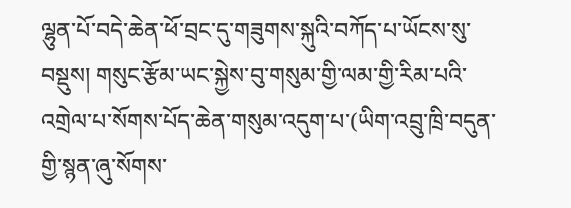ལྷུན་པོ་བདེ་ཆེན་ཕོ་བྲང་དུ་གཟུགས་སྐུའི་བཀོད་པ་ཡོངས་སུ་བསྡུས། གསུང་རྩོམ་ཡང་སྐྱེས་བུ་གསུམ་གྱི་ལམ་གྱི་རིམ་པའི་འགྲེལ་པ་སོགས་པོད་ཆེན་གསུམ་འདུག་པ་(ཡིག་འབྲུ་ཁྲི་བདུན་གྱི་སྙན་ཞུ་སོགས་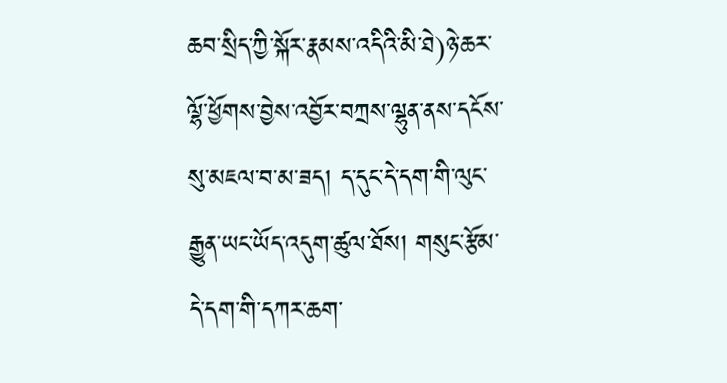ཆབ་སྲིད་ཀྱི་སྐོར་རྣམས་འདིའི་མི་ཐེ)ཉེ་ཆར་ལྷོ་ཕྱོགས་བྱེས་འབྱོར་བཀྲས་ལྷུན་ནས་དངོས་སུ་མཇལ་བ་མ་ཟད། ད་དུང་དེ་དག་གི་ལུང་རྒྱུན་ཡང་ཡོད་འདུག་ཚུལ་ཐོས། གསུང་རྩོམ་དེ་དག་གི་དཀར་ཆག་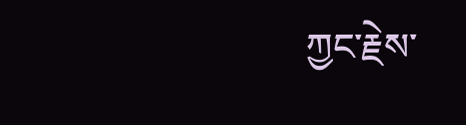ཀྱང་རྗེས་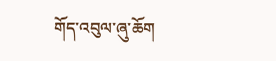གོད་འབུལ་ཞུ་ཆོག